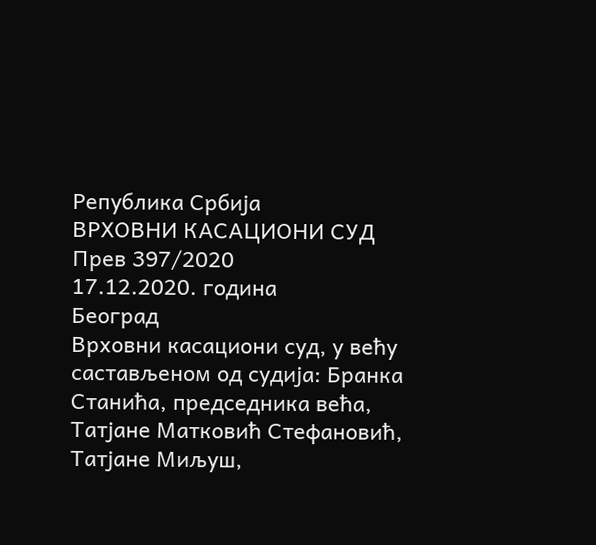Република Србија
ВРХОВНИ КАСАЦИОНИ СУД
Прев 397/2020
17.12.2020. година
Београд
Врховни касациони суд, у већу састављеном од судија: Бранка Станића, председника већа, Татјане Матковић Стефановић, Татјане Миљуш,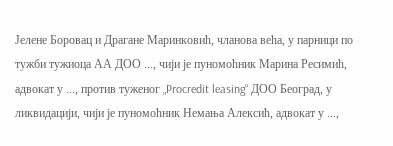Јелене Боровац и Драгане Маринковић, чланова већа, у парници по тужби тужиоца АА ДОО ..., чији је пуномоћник Марина Ресимић, адвокат у ..., против туженог „Procredit leasing“ ДОО Београд, у ликвидацији, чији је пуномоћник Немања Алексић, адвокат у ...,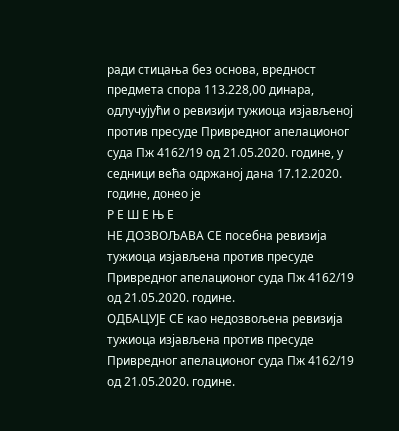ради стицања без основа, вредност предмета спора 113.228,00 динара, одлучујући о ревизији тужиоца изјављеној против пресуде Привредног апелационог суда Пж 4162/19 од 21.05.2020. године, у седници већа одржаној дана 17.12.2020. године, донео је
Р Е Ш Е Њ Е
НЕ ДОЗВОЉАВА СЕ посебна ревизија тужиоца изјављена против пресуде Привредног апелационог суда Пж 4162/19 од 21.05.2020. године.
ОДБАЦУЈЕ СЕ као недозвољена ревизија тужиоца изјављена против пресуде Привредног апелационог суда Пж 4162/19 од 21.05.2020. године.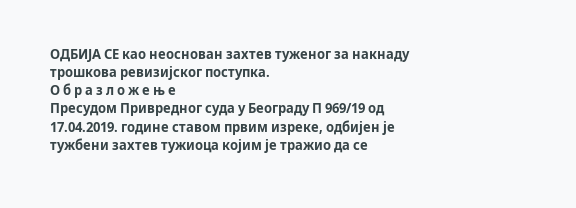ОДБИЈА СЕ као неоснован захтев туженог за накнаду трошкова ревизијског поступка.
О б р а з л о ж е њ е
Пресудом Привредног суда у Београду П 969/19 од 17.04.2019. године ставом првим изреке, одбијен је тужбени захтев тужиоца којим је тражио да се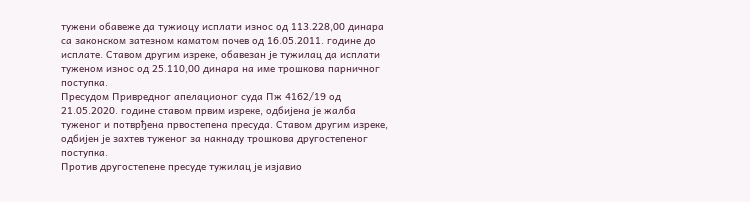тужени обавеже да тужиоцу исплати износ од 113.228,00 динара са законском затезном каматом почев од 16.05.2011. године до исплате. Ставом другим изреке, обавезан је тужилац да исплати туженом износ од 25.110,00 динара на име трошкова парничног поступка.
Пресудом Привредног апелационог суда Пж 4162/19 од 21.05.2020. године ставом првим изреке, одбијена је жалба туженог и потврђена првостепена пресуда. Ставом другим изреке, одбијен је захтев туженог за накнаду трошкова другостепеног поступка.
Против другостепене пресуде тужилац је изјавио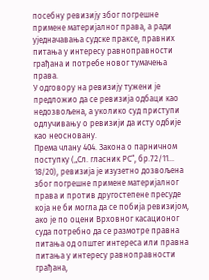посебну ревизију због погрешне примене материјалног правa, а ради уједначавања судске праксе, правних питања у интересу равноправности грађана и потребе новог тумачења права.
У одговору на ревизију тужени је предложио да се ревизија одбаци као недозвољена, а уколико суд приступи одлучивању о ревизији да исту одбије као неосновану.
Према члану 404. Закона о парничном поступку („Сл. гласник РС“, бр.72/11... 18/20), ревизија је изузетно дозвољена због погрешне примене материјалног права и против другостепене пресуде која не би могла да се побија ревизијом, ако је по оцени Врховног касационог суда потребно да се размотре правна питања од општег интереса или правна питања у интересу равноправности грађана,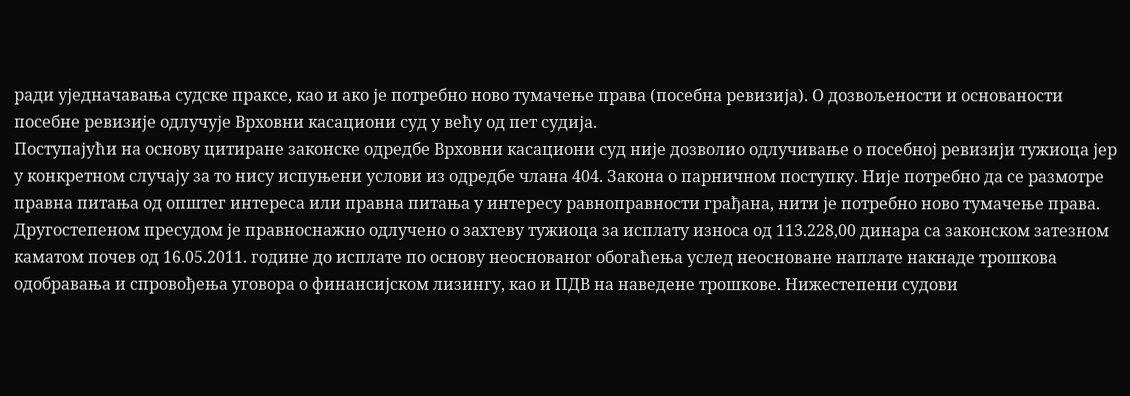ради уједначавања судске праксе, као и ако је потребно ново тумачење права (посебна ревизија). О дозвољености и основаности посебне ревизије одлучује Врховни касациони суд у већу од пет судија.
Поступајући на основу цитиране законске одредбе Врховни касациони суд није дозволио одлучивање о посебној ревизији тужиоца јер у конкретном случају за то нису испуњени услови из одредбе члана 404. Закона о парничном поступку. Није потребно да се размотре правна питања од општег интереса или правна питања у интересу равноправности грађана, нити је потребно ново тумачење права. Другостепеном пресудом је правноснажно одлучено о захтеву тужиоца за исплату износа од 113.228,00 динара са законском затезном каматом почев од 16.05.2011. године до исплате по основу неоснованог обогаћења услед неосноване наплате накнаде трошкова одобравања и спровођења уговора о финансијском лизингу, као и ПДВ на наведене трошкове. Нижестепени судови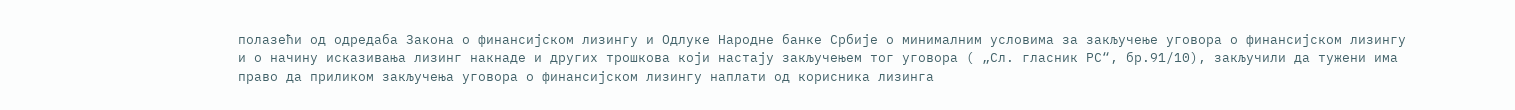полазећи од одредаба Закона о финансијском лизингу и Одлуке Народне банке Србије о минималним условима за закључење уговора о финансијском лизингу и о начину исказивања лизинг накнаде и других трошкова који настају закључењем тог уговора ( „Сл. гласник РС“, бр.91/10), закључили да тужени има право да приликом закључења уговора о финансијском лизингу наплати од корисника лизинга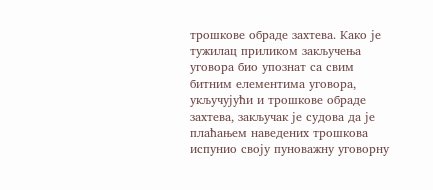трошкове обраде захтева. Како је тужилац приликом закључења уговора био упознат са свим битним елементима уговора, укључујући и трошкове обраде захтева, закључак је судова да је плаћањем наведених трошкова испунио своју пуноважну уговорну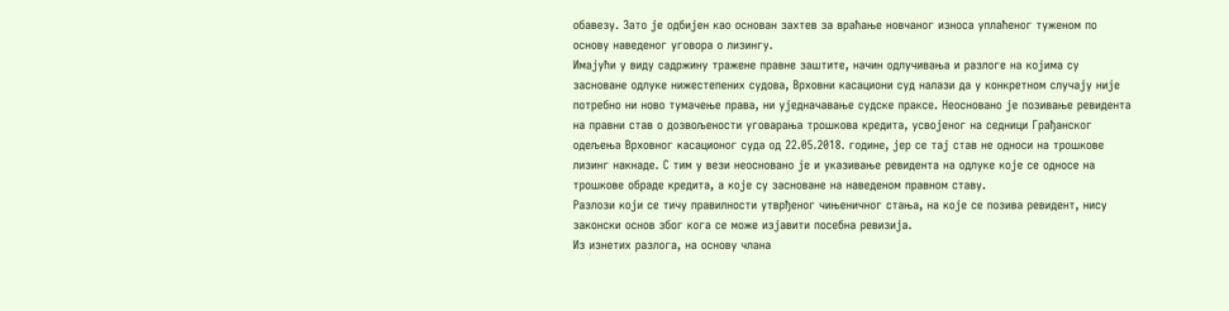обавезу. Зато је одбијен као основан захтев за враћање новчаног износа уплаћеног туженом по основу наведеног уговора о лизингу.
Имајући у виду садржину тражене правне заштите, начин одлучивања и разлоге на којима су засноване одлуке нижестепених судова, Врховни касациони суд налази да у конкретном случају није потребно ни ново тумачење права, ни уједначавање судске праксе. Неосновано је позивање ревидента на правни став о дозвољености уговарања трошкова кредита, усвојеног на седници Грађанског одељења Врховног касационог суда од 22.05.2018. године, јер се тај став не односи на трошкове лизинг накнаде. С тим у вези неосновано је и указивање ревидента на одлуке које се односе на трошкове обраде кредита, а које су засноване на наведеном правном ставу.
Разлози који се тичу правилности утврђеног чињеничног стања, на које се позива ревидент, нису законски основ због кога се може изјавити посебна ревизија.
Из изнетих разлога, на основу члана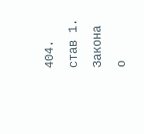404. став 1. Закона о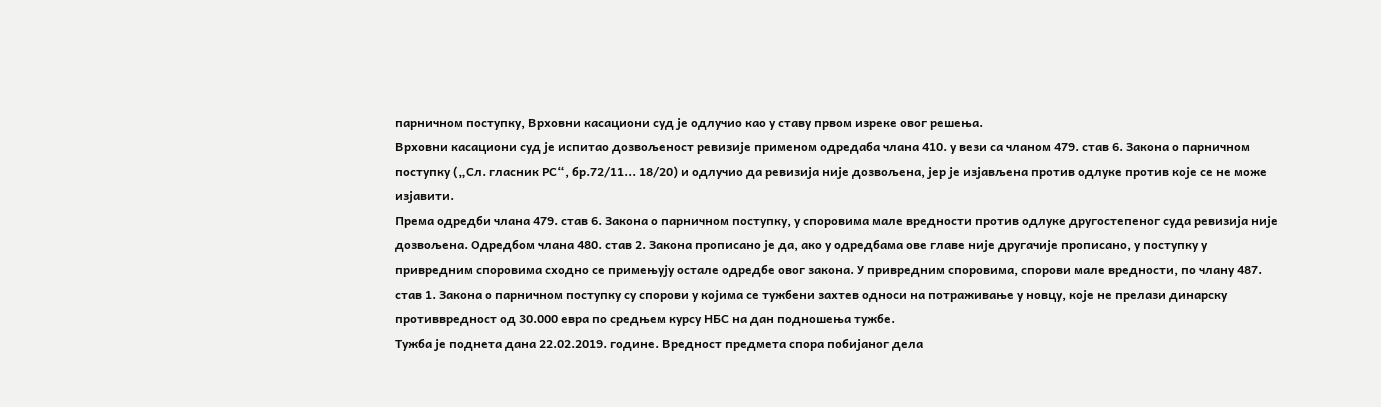парничном поступку, Врховни касациони суд је одлучио као у ставу првом изреке овог решења.
Врховни касациони суд је испитао дозвољеност ревизије применом одредаба члана 410. у вези са чланом 479. став 6. Закона о парничном поступку („Сл. гласник РС“, бр.72/11... 18/20) и одлучио да ревизија није дозвољена, јер је изјављена против одлуке против које се не може изјавити.
Према одредби члана 479. став 6. Закона о парничном поступку, у споровима мале вредности против одлуке другостепеног суда ревизија није дозвољена. Одредбом члана 480. став 2. Закона прописано је да, ако у одредбама ове главе није другачије прописано, у поступку у привредним споровима сходно се примењују остале одредбе овог закона. У привредним споровима, спорови мале вредности, по члану 487. став 1. Закона о парничном поступку су спорови у којима се тужбени захтев односи на потраживање у новцу, које не прелази динарску противвредност од 30.000 евра по средњем курсу НБС на дан подношења тужбе.
Тужба је поднета дана 22.02.2019. године. Вредност предмета спора побијаног дела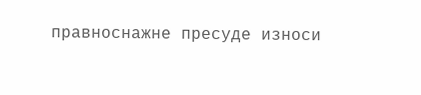правноснажне пресуде износи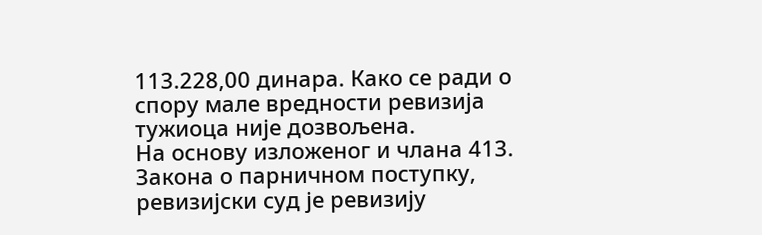113.228,00 динара. Како се ради о спору мале вредности ревизија тужиоца није дозвољена.
На основу изложеног и члана 413. Закона о парничном поступку, ревизијски суд је ревизију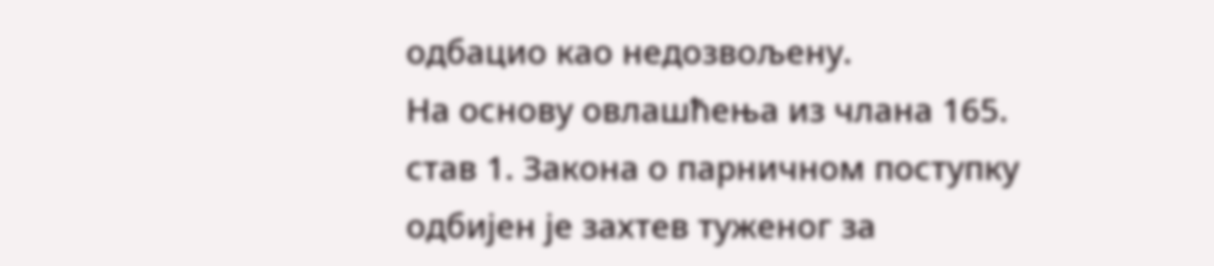одбацио као недозвољену.
На основу овлашћења из члана 165. став 1. Закона о парничном поступку одбијен је захтев туженог за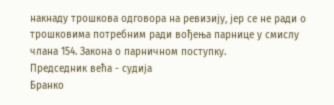накнаду трошкова одговора на ревизију, јер се не ради о трошковима потребним ради вођења парнице у смислу члана 154. Закона о парничном поступку.
Председник већа - судија
Бранко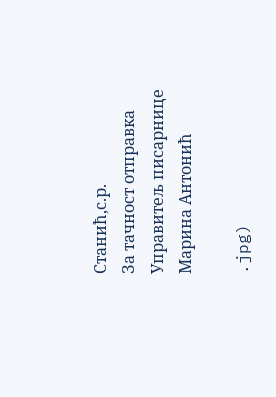Станић,с.р.
За тачност отправка
Управитељ писарнице
Марина Антонић

.jpg)